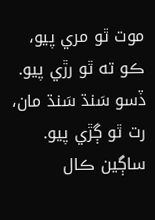موت ٿو مري پيو،
ڪو ته ٿو رڙي پيو.
ڏسو سَنڌ سَنڌ مان،
رت ٿو ڳڙي پيو.
ساڳين ڪال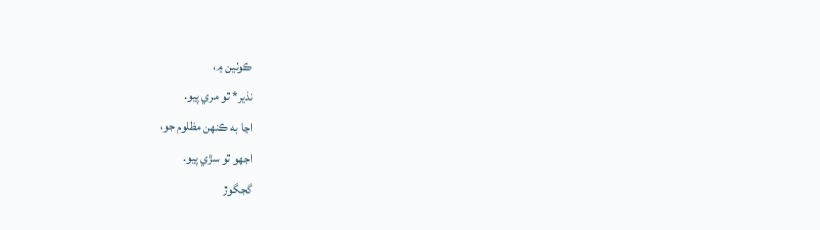ڪوٺين ۾،
نذير* ٿو مري پيو.
اڃا به ڪنهن مظلوم جو،
اجهو ٿو سڙي پيو.
گجگوڙ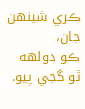ڪري شينهن جان،
ڪو دولهه ٿو گجي پيو.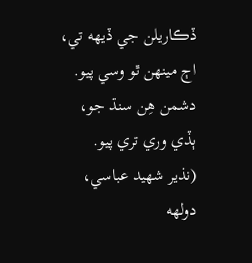ڏڪاريلن جي ڏيهه تي،
اڄ مينهن ٿو وسي پيو.
دشمن هِن سنڌ جو،
ٻڏي وري تري پيو.
(نذير شهيد عباسي، دولهه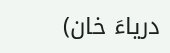درياءَ خان)